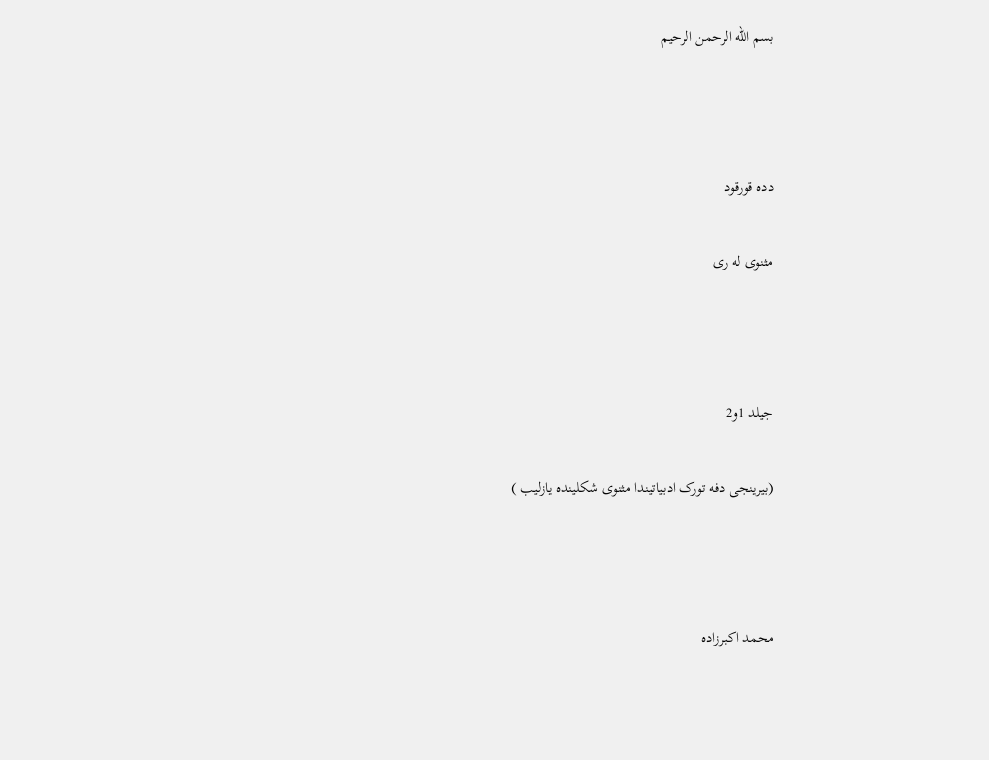بسم الله الرحمن الرحیم



دده قورقود

مثنوی له ری



جیلد 1و2

(بیرینجی دفه تورک ادبیاتیندا مثنوی شکلینده یازلیب )



محمد اکبرزاده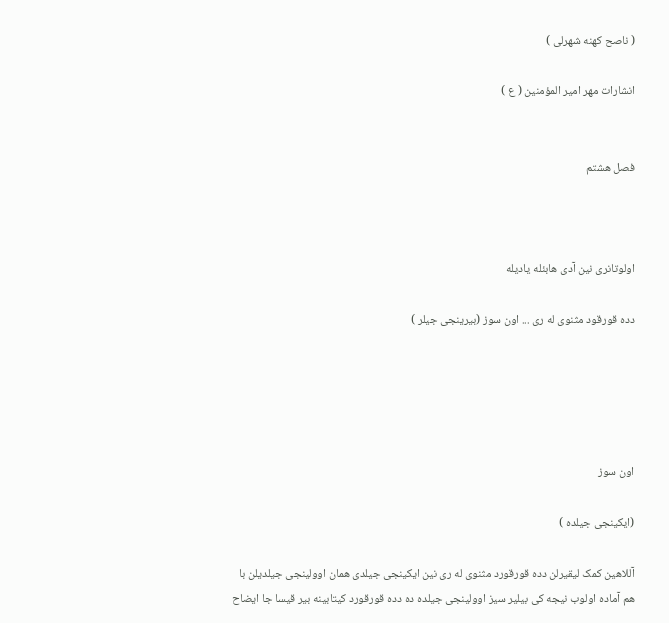( ناصح کهنه شهرلی )

انشارات مهر امیر المؤمنین ( ع )


فصل هشتم



اولوتانری نین آدی هابئله یادیله

دده قورقود مثنوی له ری ... اون سوز (بیرینجی جیلر )





اون سوز

(ایکینجی جیلده )

آللاهین کمک لیقیرلن دده قورقورد مثنوی له ری نین ایکینجی جیلدی همان اوولینجی جیلدیلن با هم آماده اولوب نیجه کی بیلیر سیز اوولینجی جیلده ده دده قورقورد کیتابینه بیر قیسا جا ایضاح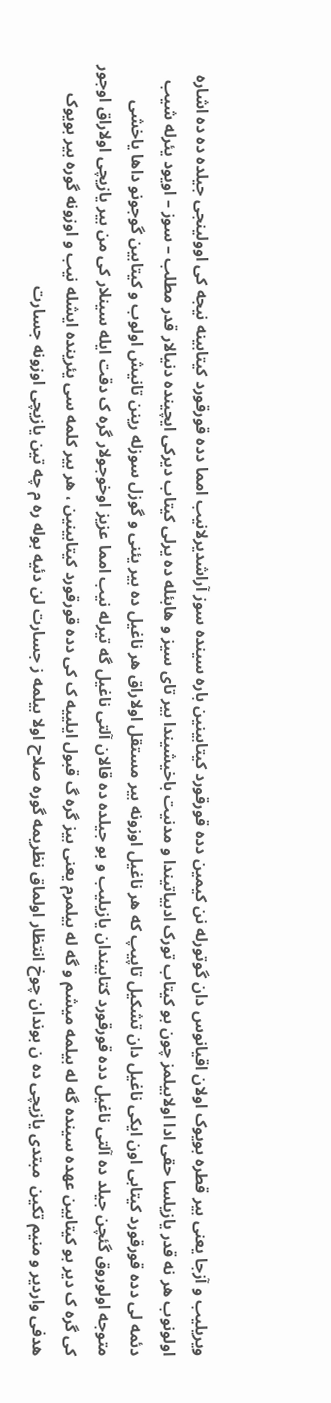ویریلیب و آزجا یعنی بیر قطره بویوک اولان اقیانوس دان گوتورله نن کیمین دده قورقورد کیتابینین باره سینده سوز آراشدیرلانیب امما دده قورقورد کیتابینه نیجه کی اوولینجی جیلده ده ده اشاره اولونوب هر نه قدر یازیلسا حقی ادا اولابیلمز چون بو کیتاب تورک ادبیاتیندا و مدنیت باخیشیندا بیر تای سیز و هابئله ده یرلی کیتاب دیرکی ایچینده دنیالار قدر مطلب – سوز – اویود یئرله شیب دئمه لی دده قورقورد کیتابی اون ایکی ناغیل دان تشکیل تاپیپ که هر ناغیل اوزونه بیر مستقل اولاراق هر ناغیل ده بیر یئنی و گوزل سوزله رینن تانیش اولوب و کیتابین گوجونو داها یاخشی متوجه اولوروق گئچن جیلد ده آلتی ناغیل دده قورقورد کتابیندان یازیلیب و بو جیلده ده قالان آلتی ناغیل گه تیرله نیب امما عزیز اوخوجولار گره ک دقت ایله سینلار کی من بیر یازیچی اولاراق اوجور کی گره ک دیر بو کیتابین عهده سینده گه له بیلمه میشم و گه له بیلمرم یعنی بیز گره گ قبول ایلییه ک کی دده قورقورد کیتابینین ، هر بیر کلمه سی یئرینده ایشله نیب و اوزونه گوره بیر بویوک هدفی واردیر و منیم تکین  مبتدی یازیچی ده ن بوندان چوخ انتظار اولماق نظریمه گوره صلاح اولا بیلمه ز جسارت لن دئیه بوله ره م چه تین یازیچی اوزونه جسارت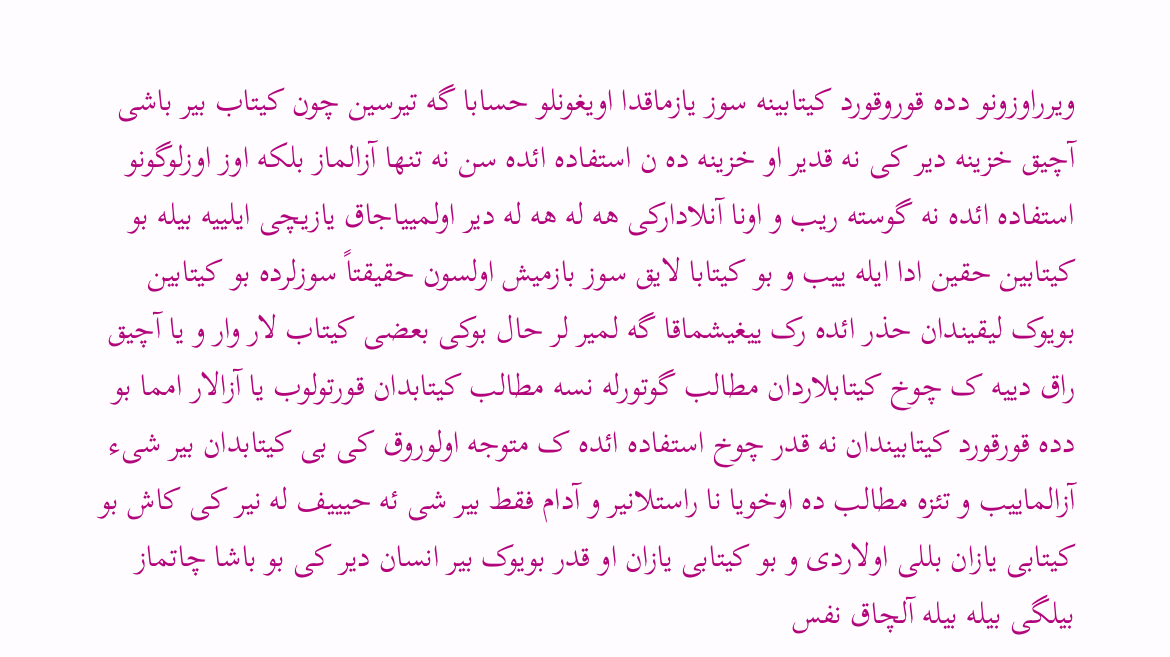ویرراوزونو دده قوروقورد کیتابینه سوز یازماقدا اویغونلو حسابا گه تیرسین چون کیتاب بیر باشی آچیق خزینه دیر کی نه قدیر او خزینه ده ن استفاده ائده سن نه تنها آزالماز بلکه اوز اوزلوگونو استفاده ائده نه گوسته ریب و اونا آنلادارکی هه له هه له دیر اولمییاجاق یازیچی ایلییه بیله بو کیتابین حقین ادا ایله ییب و بو کیتابا لایق سوز بازمیش اولسون حقیقتاً سوزلرده بو کیتابین بویوک لیقیندان حذر ائده رک ییغیشماقا گه لمیر لر حال بوکی بعضی کیتاب لار وار و یا آچیق راق دییه ک چوخ کیتابلاردان مطالب گوتورله نسه مطالب کیتابدان قورتولوب یا آزالار امما بو دده قورقورد کیتابیندان نه قدر چوخ استفاده ائده ک متوجه اولوروق کی بی کیتابدان بیر شیء آزالماییب و تئزه مطالب ده اوخویا نا راستلانیر و آدام فقط بیر شی ئه حیییف له نیر کی کاش بو کیتابی یازان بللی اولاردی و بو کیتابی یازان او قدر بویوک بیر انسان دیر کی بو باشا چاتماز بیلگی بیله بیله آلچاق نفس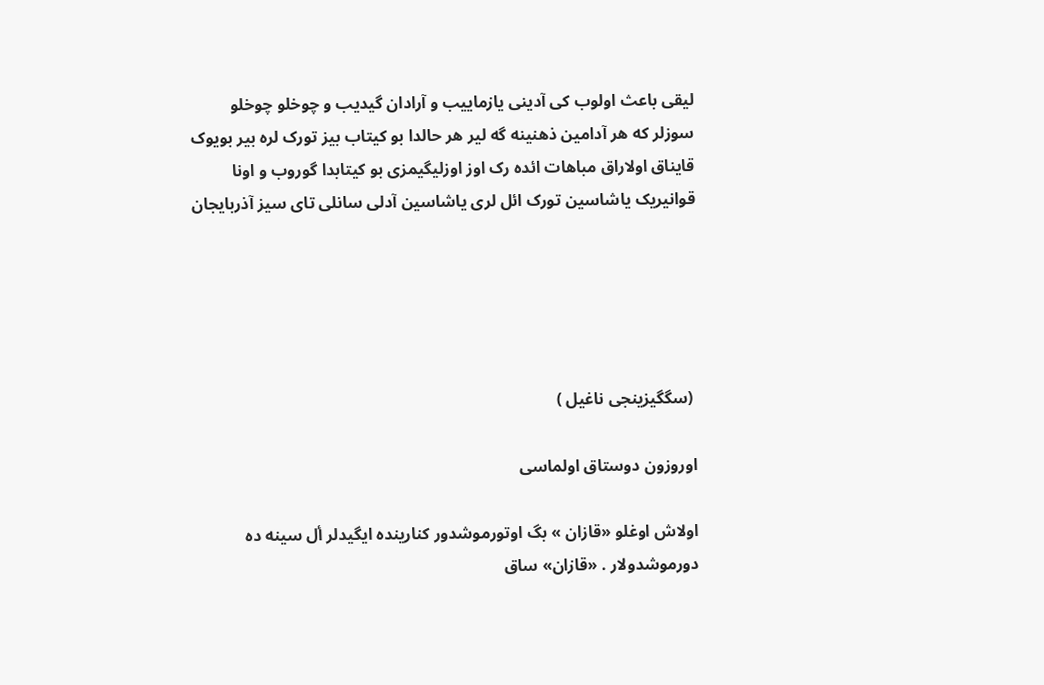لیقی باعث اولوب کی آدینی یازماییب و آرادان گیدیب و چوخلو چوخلو سوزلر که هر آدامین ذهنینه گه لیر هر حالدا بو کیتاب بیز تورک لره بیر بویوک قایناق اولاراق مباهات ائده رک اوز اوزلیگیمزی بو کیتابدا گوروب و اونا قوانیریک یاشاسین تورک ائل لری یاشاسین آدلی سانلی تای سیز آذربایجان





 (سگگیزینجی ناغیل )

اوروزون دوستاق اولماسی

اولاش اوغلو «قازان » بگ اوتورموشدور کنارینده ایگیدلر أل سینه ده دورموشدولار . «قازان» ساق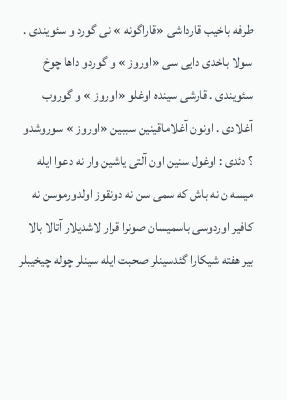طرفه باخیب قارداشی «قاراگونه » نی گورد و سئویندی . سولا باخدی دایی سی «اوروز » و گوردو داها چوخ سئویندی . قارشی سینده اوغلو «اوروز » و گوروب آغلادی . اونون آغلاماقینین سببین «اوروز » سوروشدو ؟ دئدی : اوغول سنین اون آلتی یاشین وار نه دعوا ایله میسه ن نه باش که سمی سن نه دونقوز اولدورموسن نه کافیر اوردوسی باسمیسان صونرا قرار لاشدیلار آتالا بالا بیر هفته شیکارا گئدسینلر صحبت ایله سینلر چوله چیخیبلر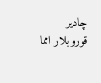چادیر قوروبلار امما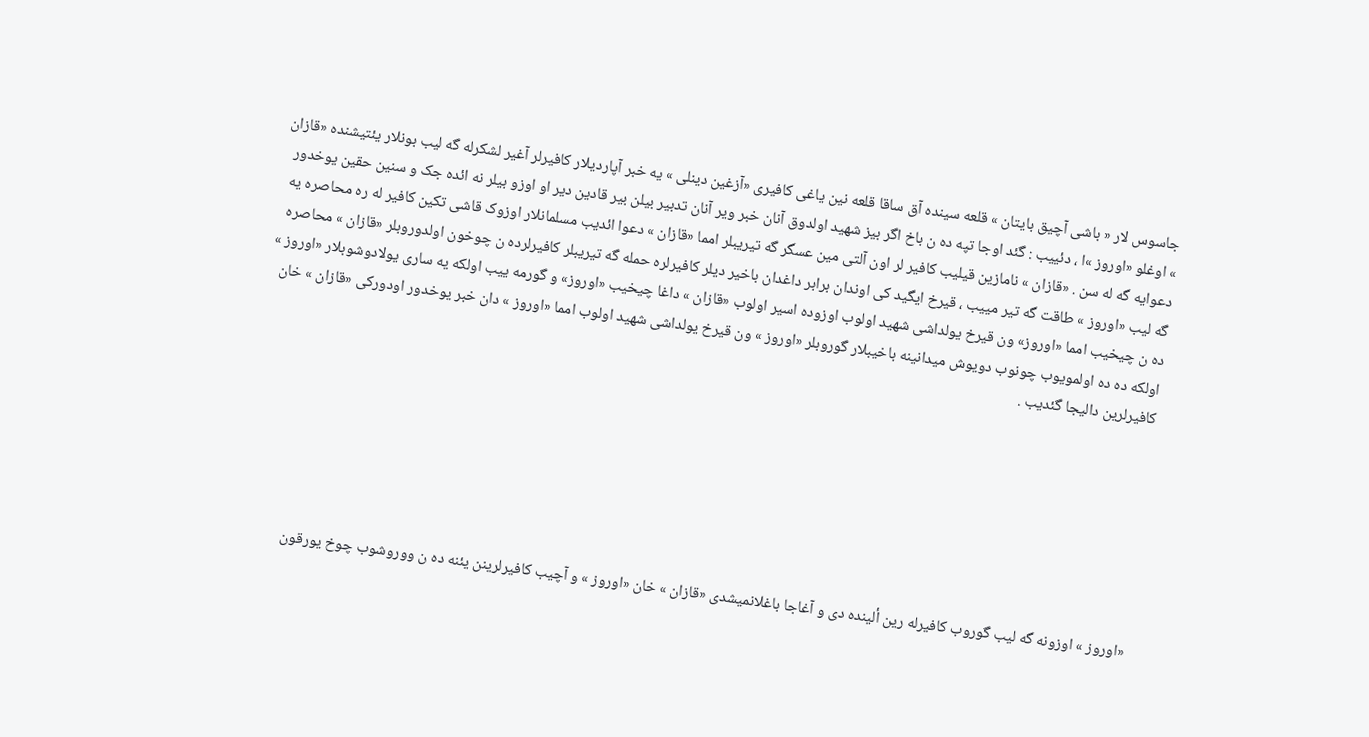جاسوس لار « باشی آچیق بایتان » قلعه سینده آق ساقا قلعه نین یاغی کافیری «آزغین دینلی » یه خبر آپاردیلار کافیرلر آغیر لشکرله گه لیب بونلار یئتیشنده «قازان » اوغلو «اوروز »ا ، دئییب : گئد اوجا تپه ده ن باخ اگر بیز شهید اولدوق آنان خبر ویر آنان تدبیر بیلن بیر قادین دیر او اوزو بیلر نه ائده جک و سنین حقین یوخدور دعوایه گه له سن . «قازان » نامازین قیلیب کافیر لر اون آلتی مین عسگر گه تیریبلر امما «قازان » دعوا ائدیب مسلمانلار اوزوک قاشی تکین کافیر له ره محاصره یه گه لیب «اوروز » طاقت گه تیر مییب ، قیرخ ایگید کی اوندان برابر داغدان باخیر دیلر کافیرلره حمله گه تیریبلر کافیرلرده ن چوخون اولدوروبلر «قازان » محاصره ده ن چیخیب امما «اوروز» ون قیرخ یولداشی شهید اولوب اوزوده اسیر اولوب «قازان » داغا چیخیب «اوروز» و گورمه ییب اولکه یه ساری یولادوشوبلار «اوروز » اولکه ده ده اولمویوب چونوب دویوش میدانینه باخیبلار گوروبلر «اوروز » ون قیرخ یولداشی شهید اولوب امما «اوروز » دان خبر یوخدور اودورکی «قازان » خان کافیرلرین دالیجا گئدیب .







«اوروز » اوزونه گه لیب گوروب کافیرله رین ألینده دی و آغاجا باغلانمیشدی «قازان » خان «اوروز » و آچیب کافیرلرینن یئنه ده ن ووروشوب چوخ یورقون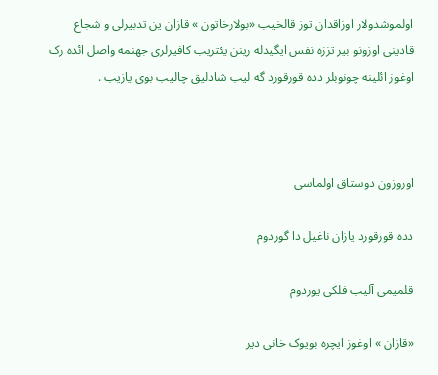اولموشدولار اوزاقدان توز قالخیب «بولارخاتون » قازان ین تدبیرلی و شجاع قادینی اوزونو بیر تززه نفس ایگیدله رینن یئتریب کافیرلری جهنمه واصل ائده رک اوغوز ائلینه چونوبلر دده قورقورد گه لیب شادلیق چالیب بوی یازیب .



اوروزون دوستاق اولماسی

دده قورقورد یازان ناغیل دا گوردوم

قلمیمی آلیب فلکی یوردوم

«قازان » اوغوز ایچره بویوک خانی دیر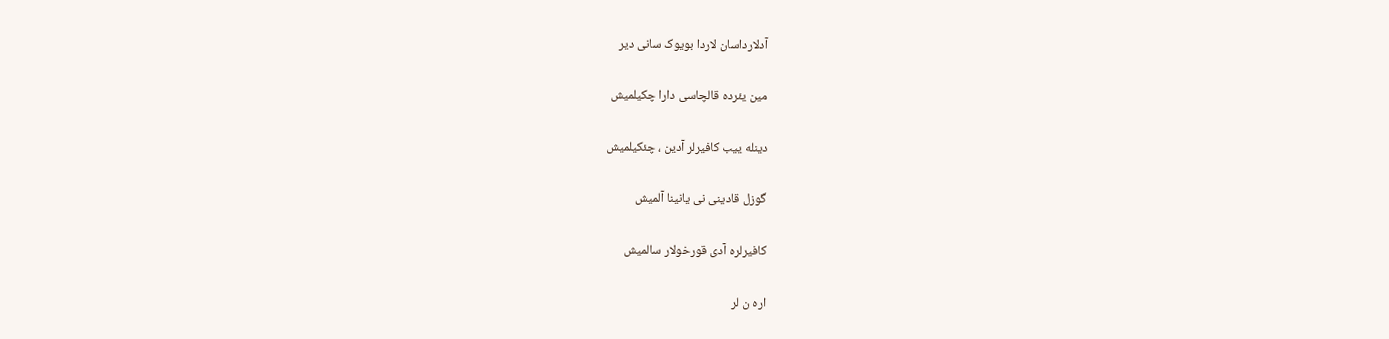آدلارداسان لاردا بویوک سانی دیر

مین یئرده قالچاسی دارا چکیلمیش

دینله ییب کافیرلر آدین ، چئکیلمیش

گوزل قادینی نی یانینا آلمیش

کافیرلره آدی قورخولار سالمیش

اره ن لر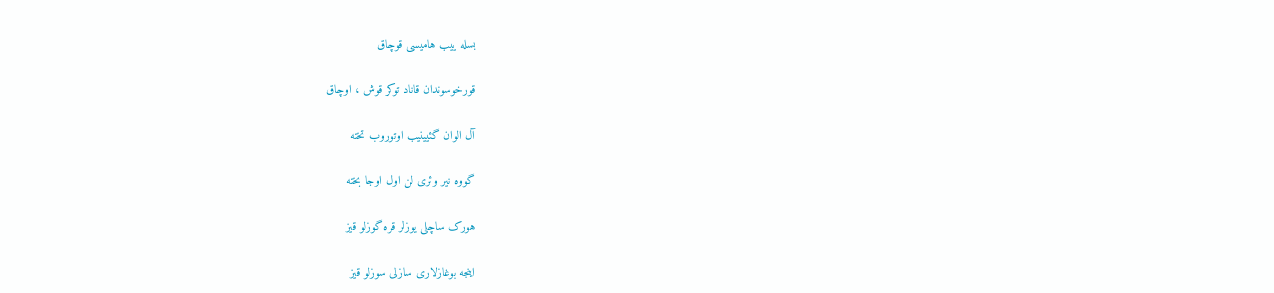بسله ییب هامیسی قوچاق

قورخوسوندان قاناد توکر قوش ، اوچاق

آل الوان گئیینیب اوتوروب تخته

گووه نیر وئری لن اول اوجا بخته

هورک ساچلی یوزلر قره گوزلو قیز

اینجه بوغازلاری سازلی سوزلو قیز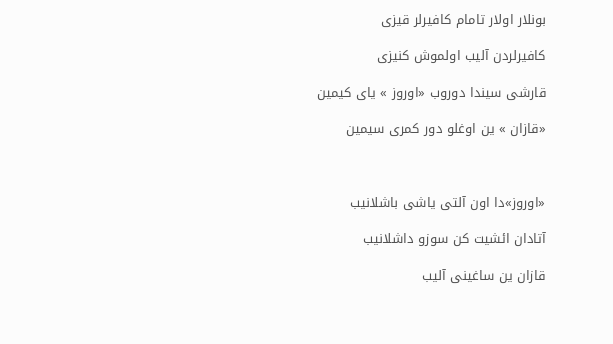بونلار اولار تامام کافیرلر قیزی

کافیرلردن آلیب اولموش کنیزی

قارشی سیندا دوروب «اوروز » یای کیمین

«قازان » ین اوغلو دور کمری سیمین



«اوروز»دا اون آلتی یاشی باشلانیب

آتادان ائشیت کن سوزو داشلانیب

قازان ین ساغینی آلیب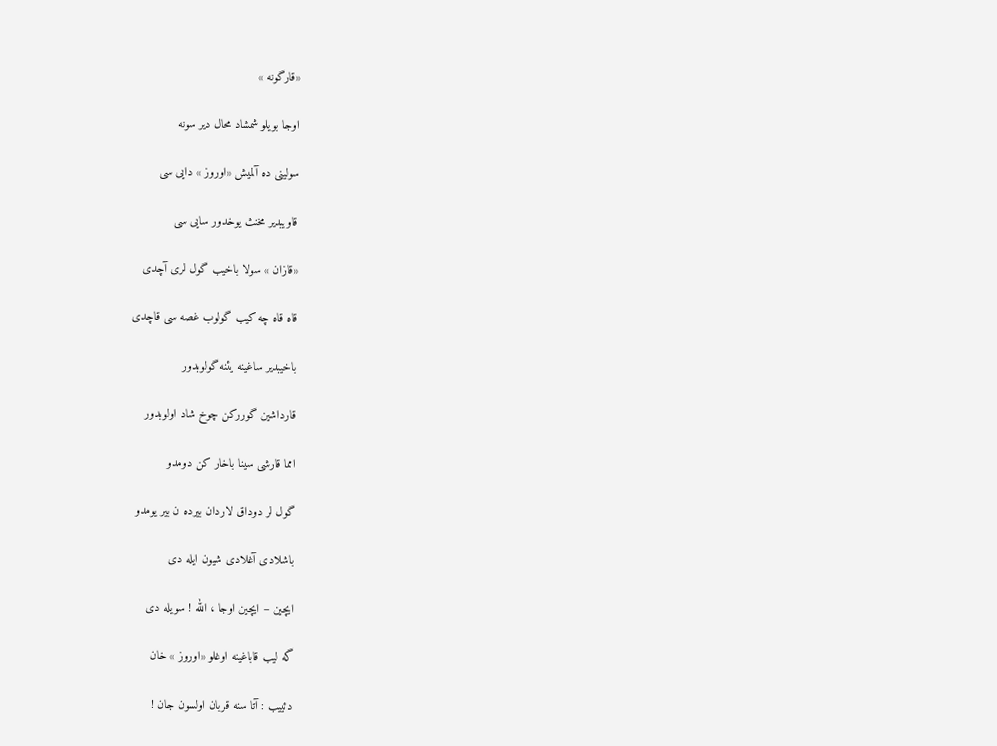«قارگونه »

اوجا بویلو شمشاد محال دیر سونه

سولینی ده آلمیش «اوروز » دایی سی

قاویبدیر مخنث یوخدور سایی سی

«قازان » سولا باخیب گول لری آچدی

قاه قاه چه کیب گولوب غصه سی قاچدی

باخیبدیر ساغینه یئنه گولوبدور

قارداشین گوررکن چوخ شاد اولوبدور

امما قارشی سینا باخار کن دومدو

گول لر دوداق لاردان بیرده ن بیر یومدو

باشلادی آغلادی شیون ایله دی

ایچین – ایچین اوجا ، الله ! سویله دی

گه لیب قاباغینه اوغلو «اوروز » خان

دئییب : آتا سنه قربان اولسون جان !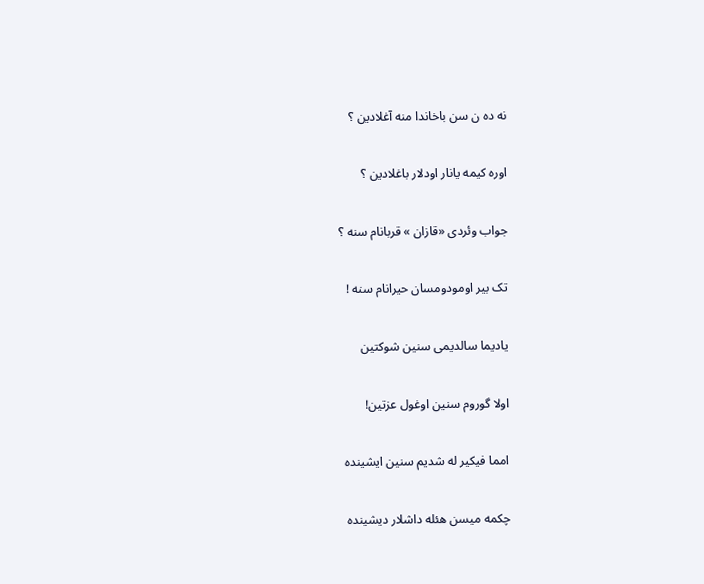نه ده ن سن باخاندا منه آغلادین ؟

اوره کیمه یانار اودلار باغلادین ؟

جواب وئردی «قازان » قربانام سنه ؟

تک بیر اومودومسان حیرانام سنه !

یادیما سالدیمی سنین شوکتین

اولا گوروم سنین اوغول عزتین!

امما فیکیر له شدیم سنین ایشینده

چکمه میسن هئله داشلار دیشینده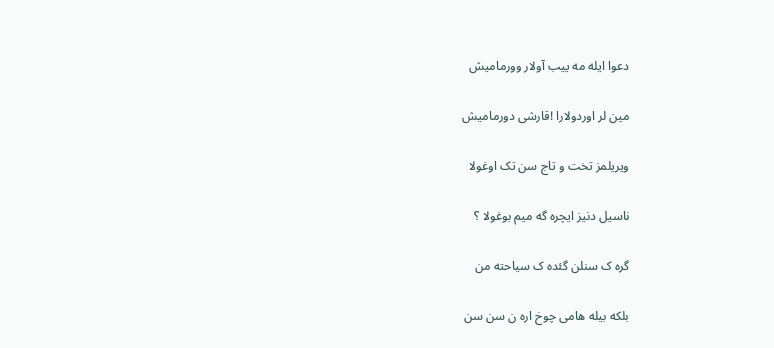دعوا ایله مه ییب آولار وورمامیش

مین لر اوردولارا !قارشی دورمامیش

ویریلمز تخت و تاج سن تک اوغولا

ناسیل دنیز ایچره گه میم بوغولا ؟

گره ک سنلن گئده ک سیاحته من

بلکه بیله هامی چوخ اره ن سن سن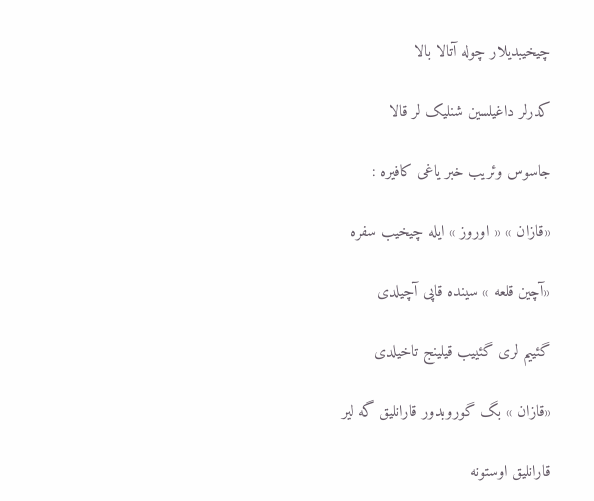چیخیبدیلار چوله آتالا بالا

کدرلر داغیلسین شنلیک لر قالا

جاسوس وئریب خبر یاغی کافیره :

«قازان » « اوروز » ایله چیخیب سفره

«آچین قلعه » سینده قاپی آچیلدی

گئییم لری گئییب قیلینج تاخیلدی

«قازان » بگ گوروبدور قارانلیق گه لیر

قارانلیق اوستونه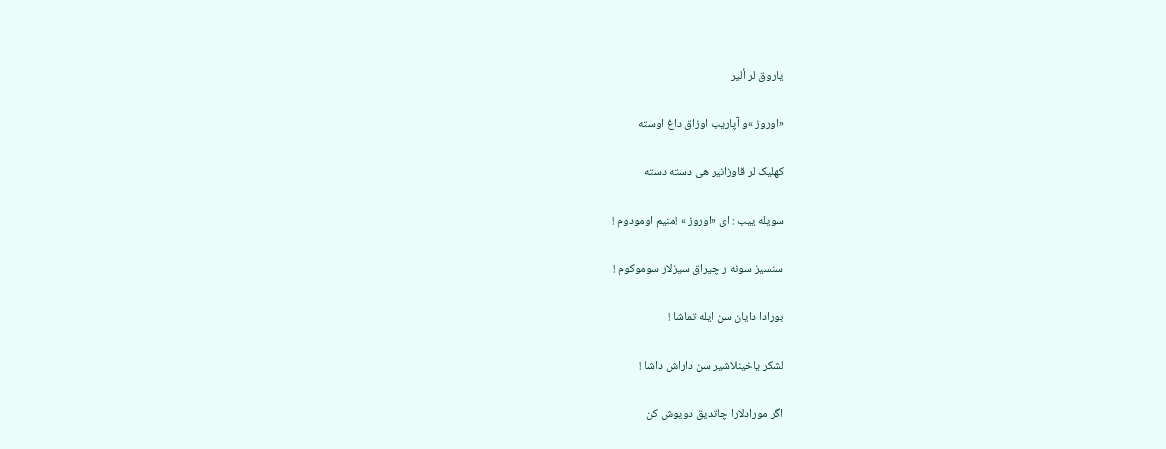یاروق لر ألیر

«اوروز »و آپاریب اوزاق داغ اوسته

کهلیک لر قاوزانیر هی دسته دسته

سویله ییب : ای «اوروز » !منیم اومودوم !

سنسیز سونه ر چیراق سیزلار سوموکوم !

بورادا دایان سن ایله تماشا !

لشکر یاخینلاشیر سن داراش داشا !

اگر مورادلارا چاتدیق دویوش کن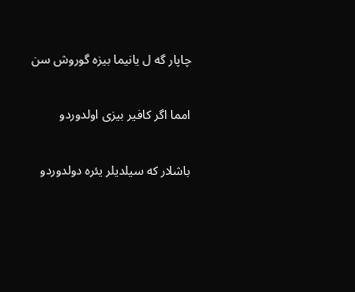چاپار گه ل یانیما بیزه گوروش سن

امما اگر کافیر بیزی اولدوردو

باشلار که سیلدیلر یئره دولدوردو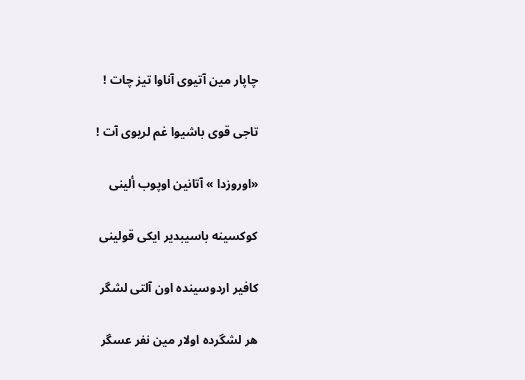چاپار مین آتیوی آناوا تیز چات !

تاجی قوی باشیوا غم لریوی آت !

«اوروزدا » آتانین اوپوب ألینی

کوکسینه باسیبدیر ایکی قولینی

کافیر اردوسینده اون آلتی لشگر

هر لشگرده اولار مین نفر عسگر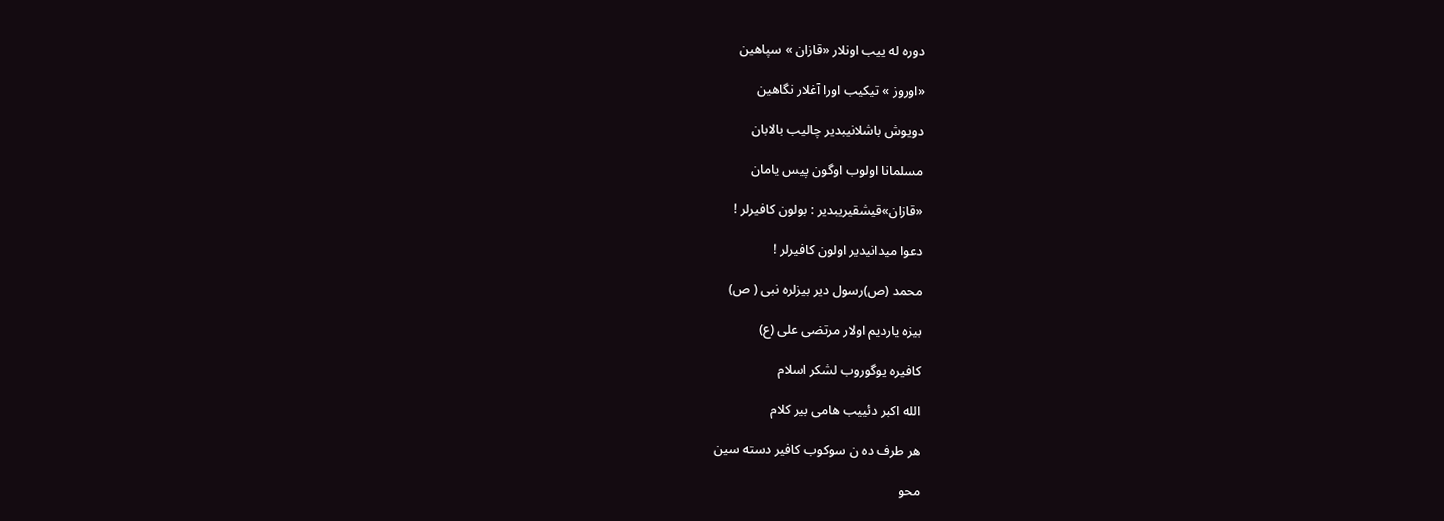دوره له ییب اونلار «قازان » سپاهین

«اوروز » تیکیب اورا آغلار نگاهین

دویوش باشلانیبدیر چالیب بالابان

مسلمانا اولوب اوگون پیس یامان

«قازان»قیشقیریبدیر : بولون کافیرلر !

دعوا میدانیدیر اولون کافیرلر !

محمد (ص)رسول دیر بیزلره نبی ( ص)

بیزه یاردیم اولار مرتضی علی (ع)

کافیره یوگوروب لشکر اسلام

الله اکبر دئییب هامی بیر کلام

هر طرف ده ن سوکوب کافیر دسته سین

محو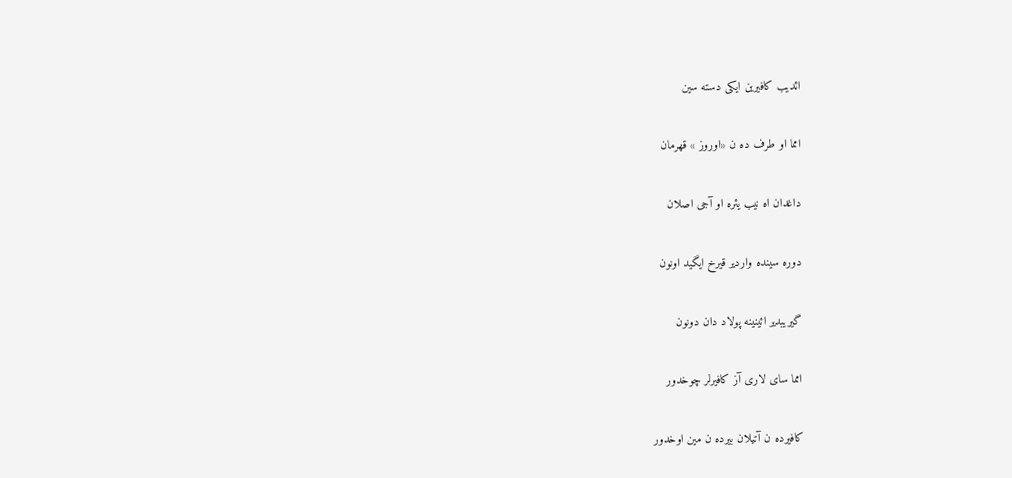ائدیب کافیرین ایکی دسته سین

امما او طرف ده ن «اوروز » قهرمان

داغدان اه نیب یئره او آجی اصلان

دوره سینده واردیر قیرخ ایگید اونون

گیریبدیر ائینینه پولاد دان دونون

امما سای لاری آز کافیرلر چوخدور

کافیرده ن آتیلان بیرده ن مین اوخدور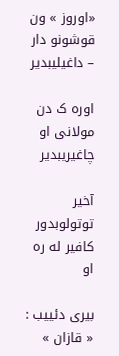«اوروز » ون قوشونو دار – داغیلیبدیر

اوره ک دن مولانی او چاغیریبدیر

آخیر توتولوبدور کافیر له ره او

بیری دئییب : « قازان »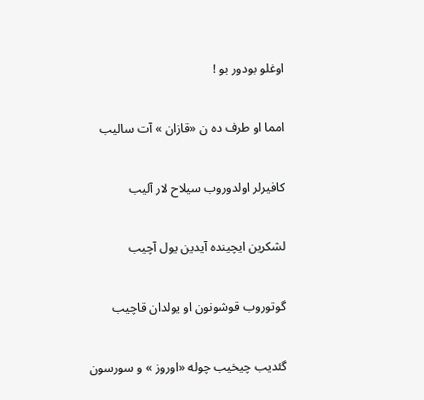اوغلو بودور بو !

امما او طرف ده ن «قازان » آت سالیب

کافیرلر اولدوروب سیلاح لار آلیب

لشکرین ایچینده آیدین یول آچیب

گوتوروب قوشونون او یولدان قاچیب

گئدیب چیخیب چوله «اوروز » و سورسون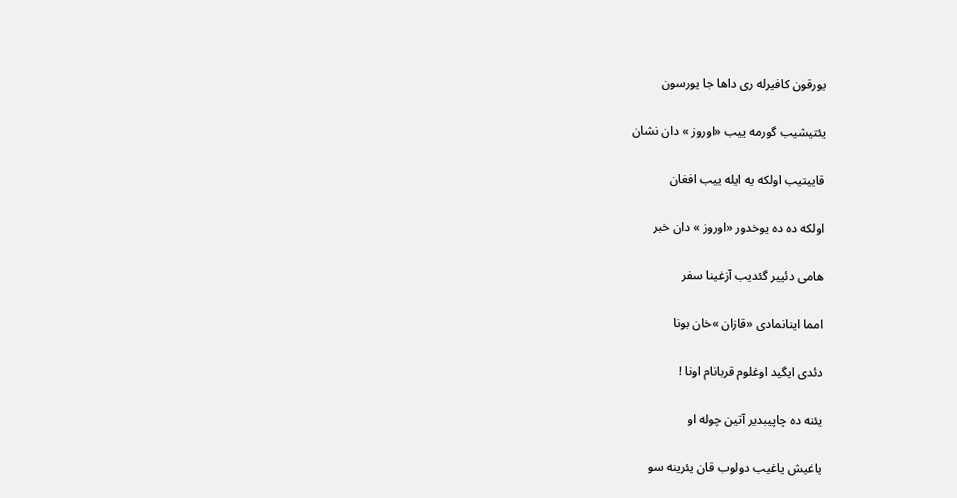یورقون کافیرله ری داها جا یورسون

یئتیشیب گورمه ییب «اوروز » دان نشان

قاییتیب اولکه یه ایله ییب افغان

اولکه ده ده یوخدور «اوروز » دان خبر

هامی دئییر گئدیب آزغینا سفر

امما اینانمادی «قازان »خان بونا

دئدی ایگید اوغلوم قربانام اونا !

یئنه ده چاپیبدیر آتین چوله او

یاغیش یاغیب دولوب قان یئرینه سو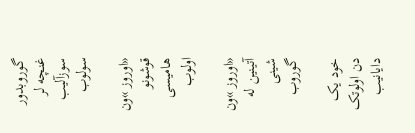گوروبدور غنچه لر سوزآلیب سولوب

«اوروز »ون قوشونو هامیسی اولوب

«اوروز »ون آتینین له شینی گوروب

خود یک دن اولوتک دایانیب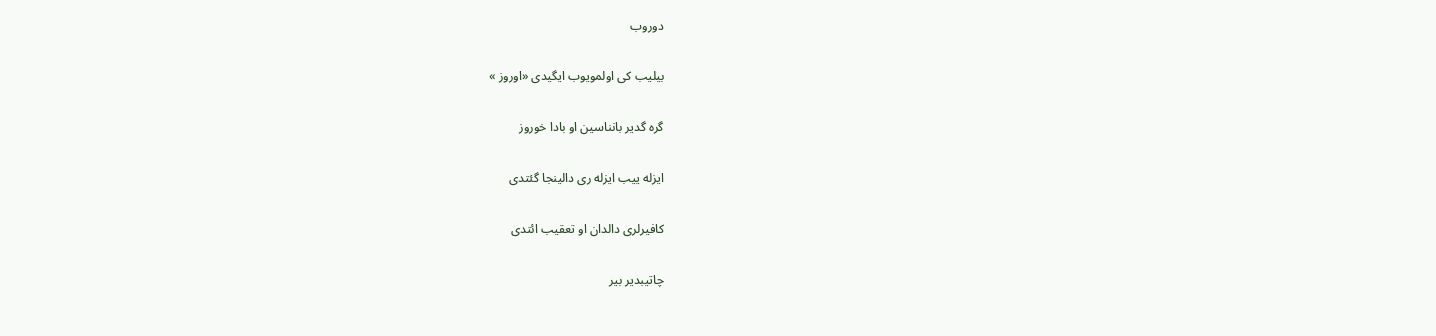دوروب

بیلیب کی اولمویوب ایگیدی «اوروز »

گره گدیر بانناسین او بادا خوروز

ایزله ییب ایزله ری دالینجا گئتدی

کافیرلری دالدان او تعقیب ائتدی

چاتیبدیر بیر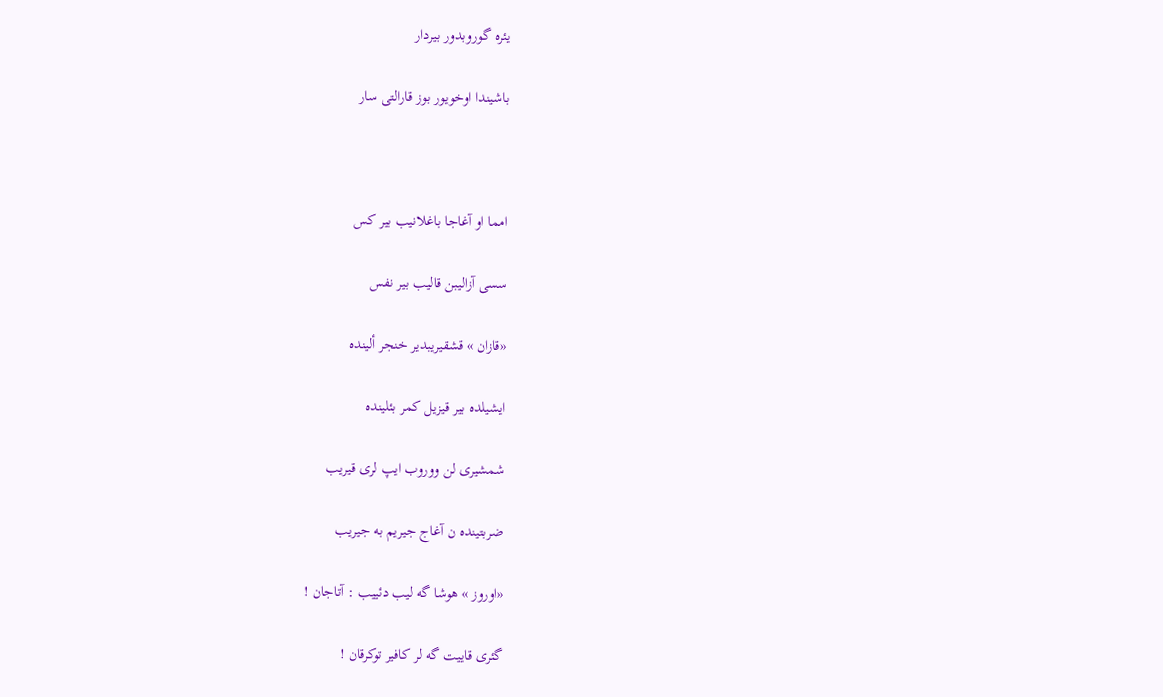یئره گوروبدور بیردار

باشیندا اوخویور بوز قارالتی سار



امما او آغاجا باغلانیب بیر کس

سسی آزالیبن قالیب بیر نفس

«قازان » قشقیریبدیر خنجر ألینده

ایشیلده بیر قیزیل کمر بئلینده

شمشیری لن ووروب ایپ لری قیریب

ضربتینده ن آغاج جیریم به جیریب

«اوروز » هوشا گه لیب دئییب : آتاجان !

گئری قاییت گه لر کافیر توکرقان !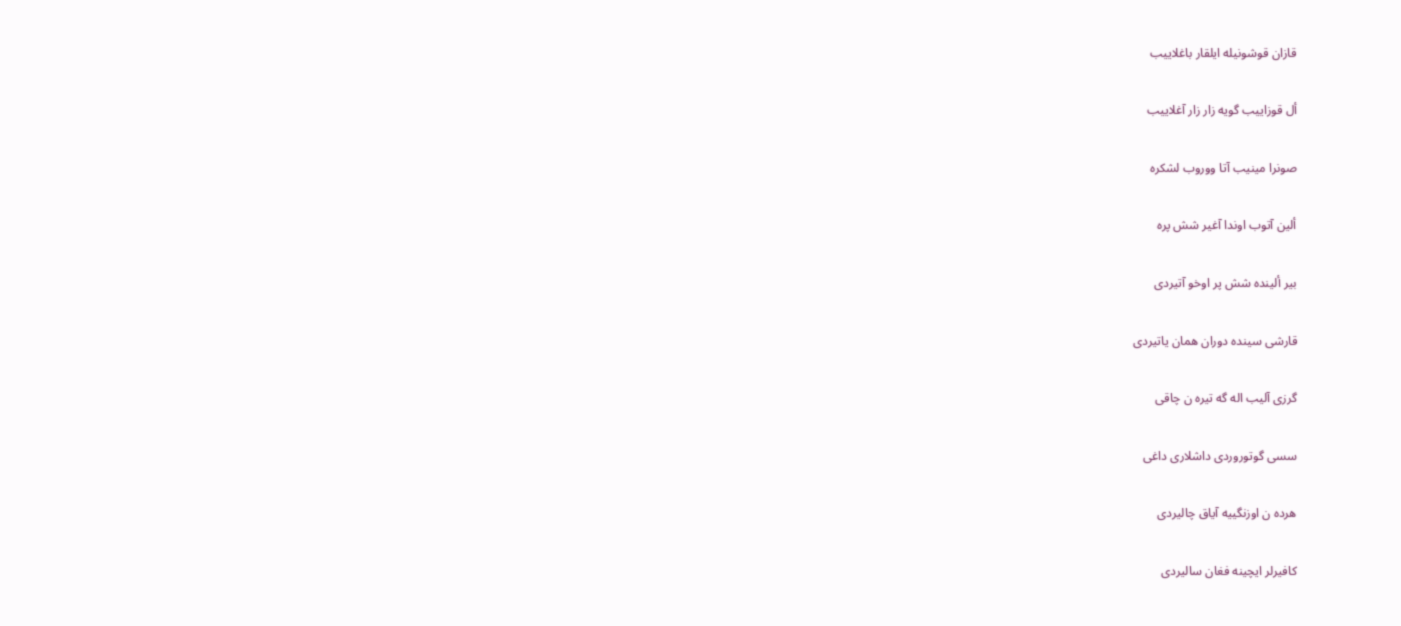قازان قوشونیله ایلقار باغلاییب

أل قوزاییب گویه زار زار آغلاییب

صونرا مینیب آتا ووروب لشکره

ألین آتوب اوندا آغیر شش پره

بیر ألینده شش پر اوخو آتیردی

قارشی سینده دوران همان یاتیردی

گرزی آلیب اله گه تیره ن چاقی

سسی گوتوروردی داشلاری داغی

هرده ن اوزنگییه آیاق چالیردی

کافیرلر ایچینه فغان سالیردی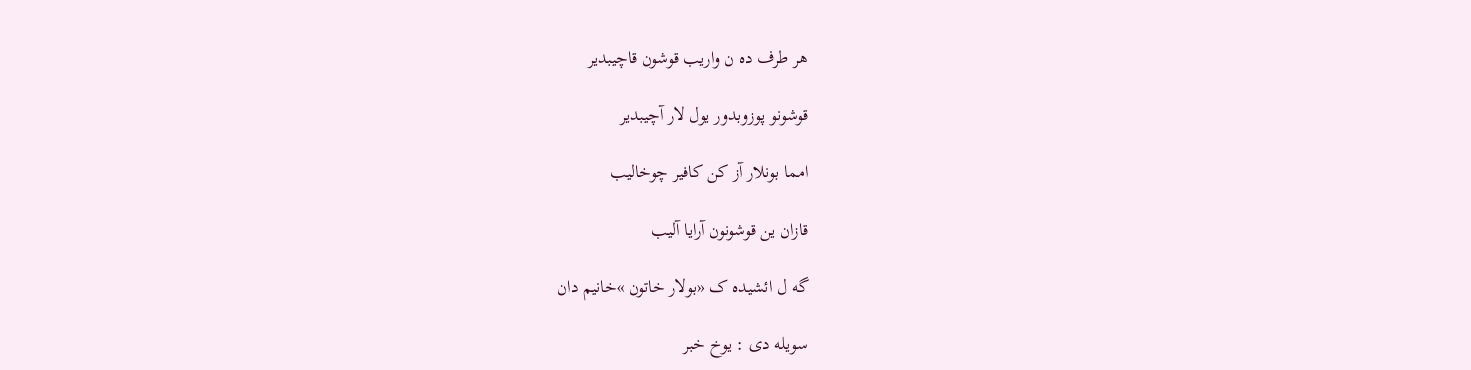هر طرف ده ن واریب قوشون قاچیبدیر

قوشونو پوزوبدور یول لار آچیبدیر

امما بونلار آز کن کافیر چوخالیب

قازان ین قوشونون آرایا آلیب

گه ل ائشیده ک «بولار خاتون »خانیم دان

سویله دی : یوخ خبر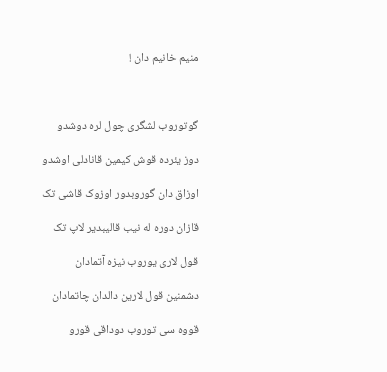منیم خانیم دان !



گوتوروب لشگری چول لره دوشدو

دوز یئرده قوش کیمین قانادلی اوشدو

اوزاق دان گوروبدور اوزوک قاشی تک

قازان دوره له نیب قالیبدیر لاپ تک

قول لاری یوروب نیزه آتمادان

دشمنین قول لارین دالدان چاتمادان

قووه سی توروب دوداقی قورو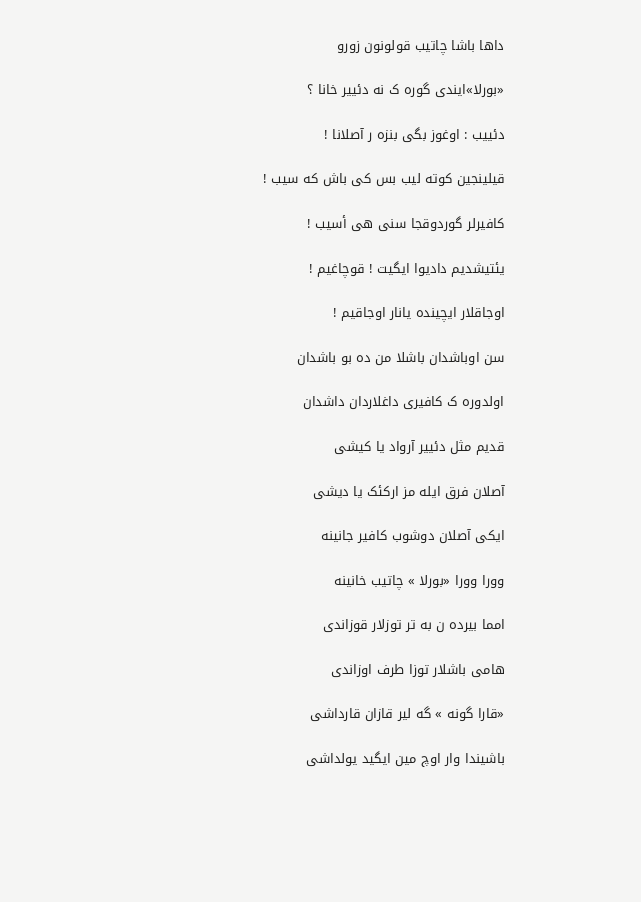داها باشا چاتیب قولونون زورو

«بورلا»ایندی گوره ک نه دئییر خانا ؟

دئییب : اوغوز بگی بنزه ر آصلانا !

قیلینجین کوته لیب بس کی باش که سیب !

کافیرلر گوردوقجا سنی هی أسیب !

یئتیشدیم دادیوا ایگیت ! قوچاغیم !

اوجاقلار ایچینده یانار اوجاقیم !

سن اوباشدان باشلا من ده بو باشدان

اولدوره ک کافیری داغلاردان داشدان

قدیم مثل دئییر آرواد یا کیشی

آصلان فرق ایله مز ارکئک یا دیشی

ایکی آصلان دوشوب کافیر جانینه

وورا وورا «بورلا » چاتیب خانینه

امما بیرده ن به تر توزلار قوزاندی

هامی باشلار توزا طرف اوزاندی

«قارا گونه » گه لیر قازان قارداشی

باشیندا وار اوچ مین ایگید یولداشی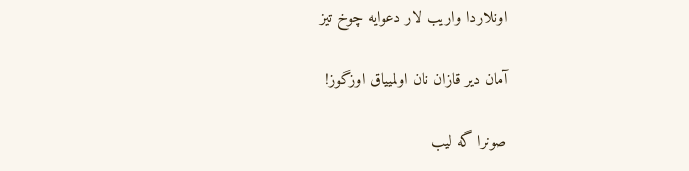اونلاردا واریب لار دعوایه چوخ تیز

آمان دیر قازان نان اولمییاق اوزگوز!

صونرا گه لیب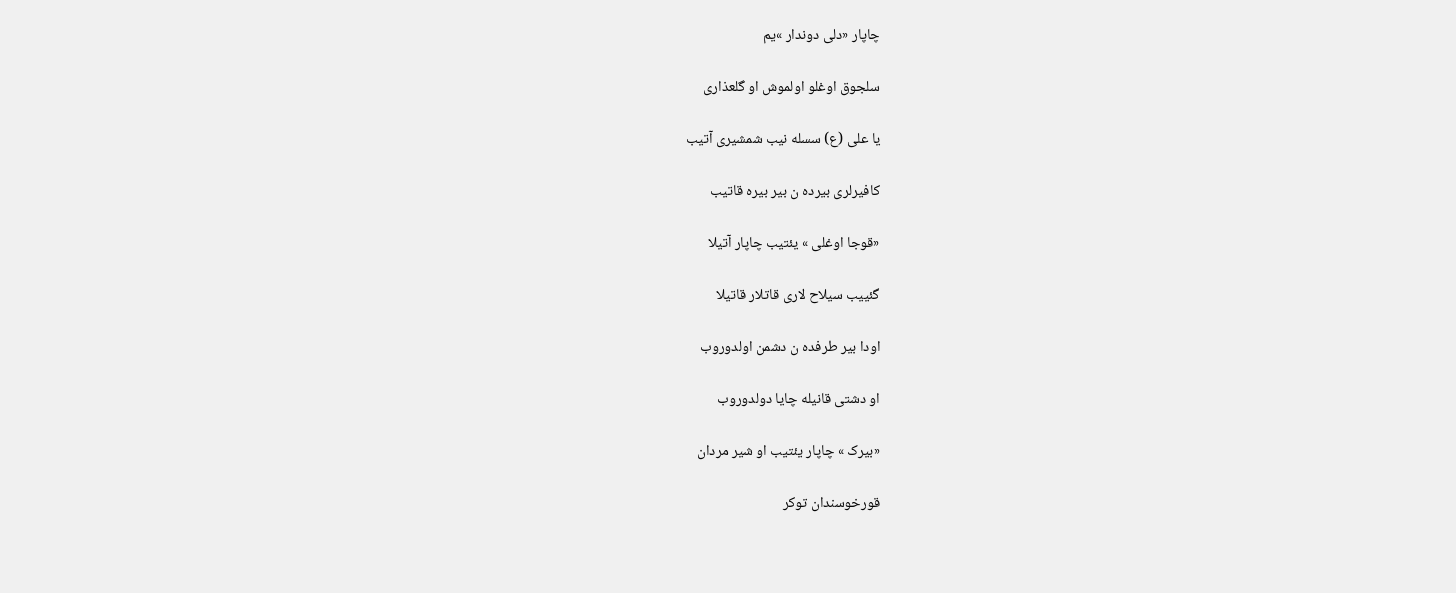چاپار «دلی دوندار »یم

سلجوق اوغلو اولموش او گلعذاری

یا علی (ع) سسله نیب شمشیری آتیب

کافیرلری بیرده ن بیر بیره قاتیب

«قوجا اوغلی » یئتیب چاپار آتیلا

گئییب سیلاح لاری قاتلار قاتیلا

اودا بیر طرفده ن دشمن اولدوروب

او دشتی قانیله چایا دولدوروب

«بیرک » چاپار یئتیب او شیر مردان

قورخوسندان توکر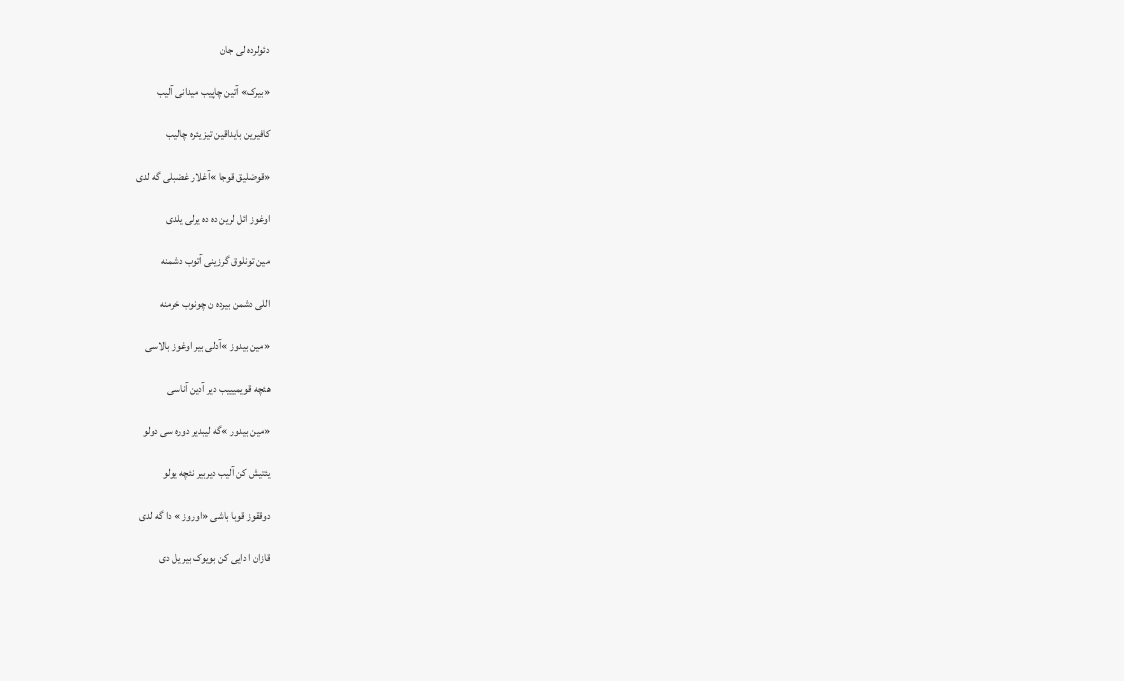دئولرده لی جان

«بیرک» آتین چاپیب میدانی آلیب

کافیرین بایداقین تیز یئره چالیب

«قوضلیق قوجا »آغلار غضبلی گه لدی

اوغوز ائل لرین ده ده یرلی یلدی

مین تونلوق گرزینی آتوب دشمنه

اللی دشمن بیرده ن چونوب خرمنه

«مین بیدوز »آدلی بیر اوغوز بالاسی

هئچه قویمیییب دیر آدین آناسی

«مین بیدور »گه لیبدیر دوره سی دولو

یئتیش کن آلیب دیربیر نئچه یولو

دوققوز قوبا باشی «اوروز » دا گه لدی

قازان ا دایی کن بویوک بیر یل دی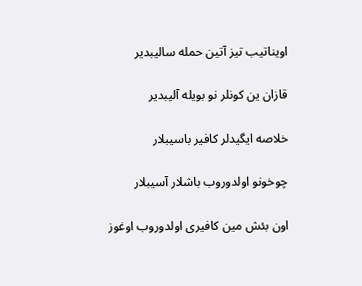اویناتیب تیز آتین حمله سالیبدیر

قازان ین کونلر نو بویله آلیبدیر

خلاصه ایگیدلر کافیر باسیبلار

چوخونو اولدوروب باشلار آسیبلار

اون بئش مین کافیری اولدوروب اوغوز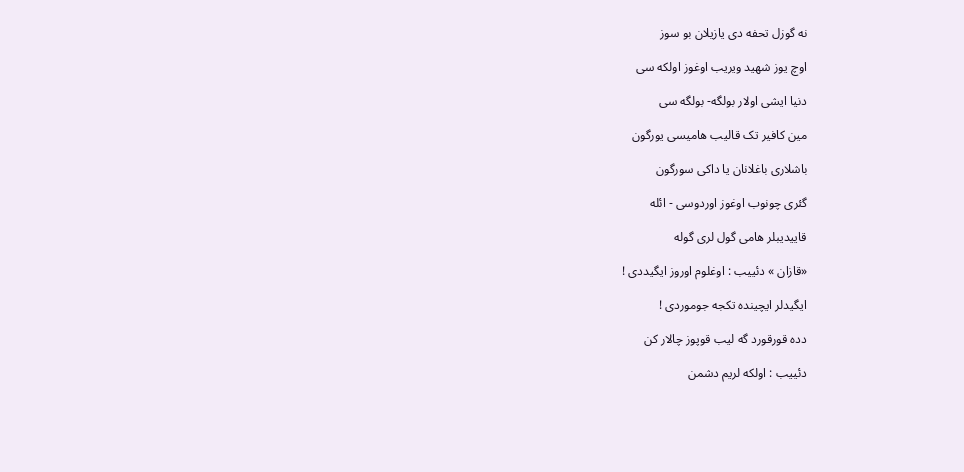نه گوزل تحفه دی یازیلان بو سوز

اوچ یوز شهید ویریب اوغوز اولکه سی

دنیا ایشی اولار بولگه- بولگه سی

مین کافیر تک قالیب هامیسی یورگون

باشلاری باغلانان یا داکی سورگون

گئری چونوب اوغوز اوردوسی - ائله

قاییدیبلر هامی گول لری گوله

«قازان » دئییب : اوغلوم اوروز ایگیددی !

ایگیدلر ایچینده تکجه جوموردی !

دده قورقورد گه لیب قوپوز چالار کن

دئییب : اولکه لریم دشمن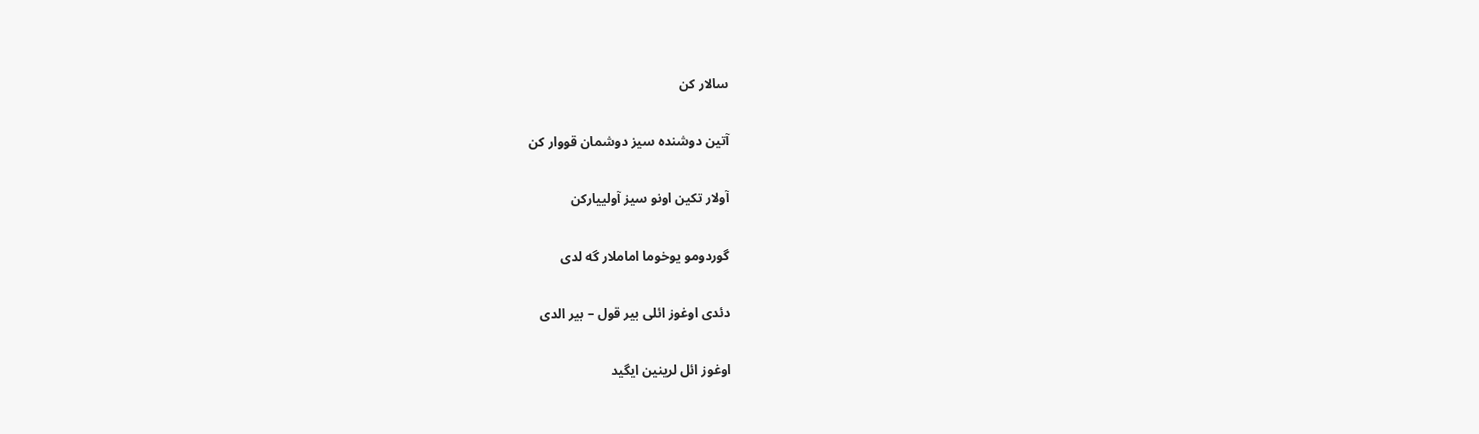سالار کن

آتین دوشنده سیز دوشمان قووار کن

آولار تکین اونو سیز آولییارکن

گوردومو یوخوما اماملار گه لدی

دئدی اوغوز ائلی بیر قول – بیر الدی

اوغوز ائل لرینین ایگید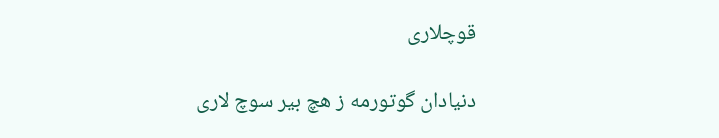قوچلاری

دنیادان گوتورمه ز هچ بیر سوچ لاری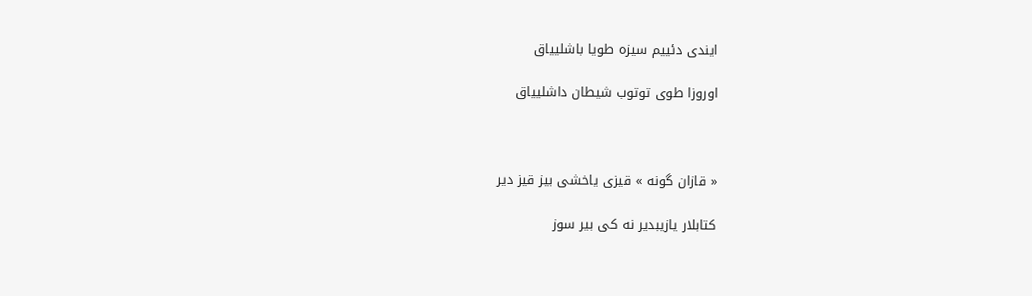ایندی دئییم سیزه طویا باشلییاق

اوروزا طوی توتوب شیطان داشلییاق



« قازان گونه » قیزی یاخشی بیز قیز دیر

کتابلار یازیبدیر نه کی بیر سوز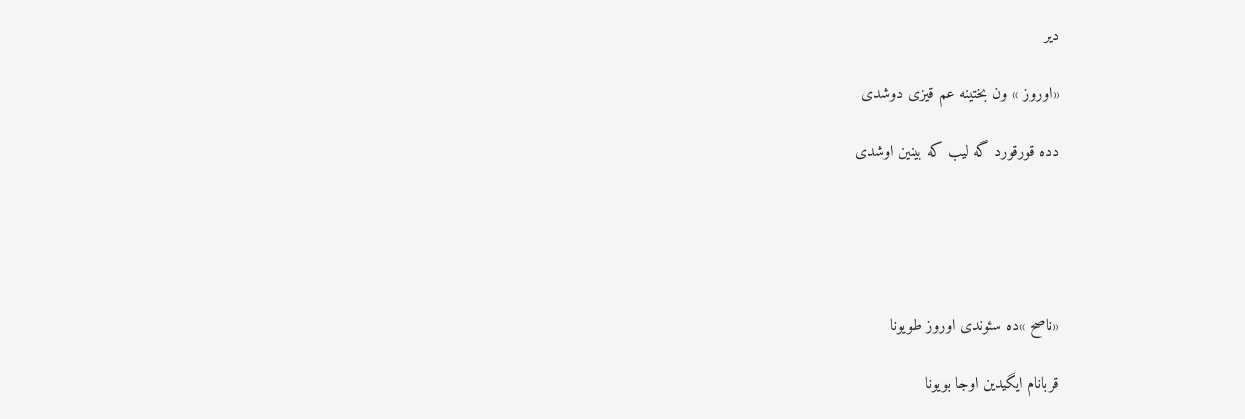دیر

«اوروز » ون بختینه عم قیزی دوشدی

دده قورقورد گه لیب که بینین اوشدی





«ناصح »ده سئوندی اوروز طویونا

قربانام ایگیدین اوجا بویونا